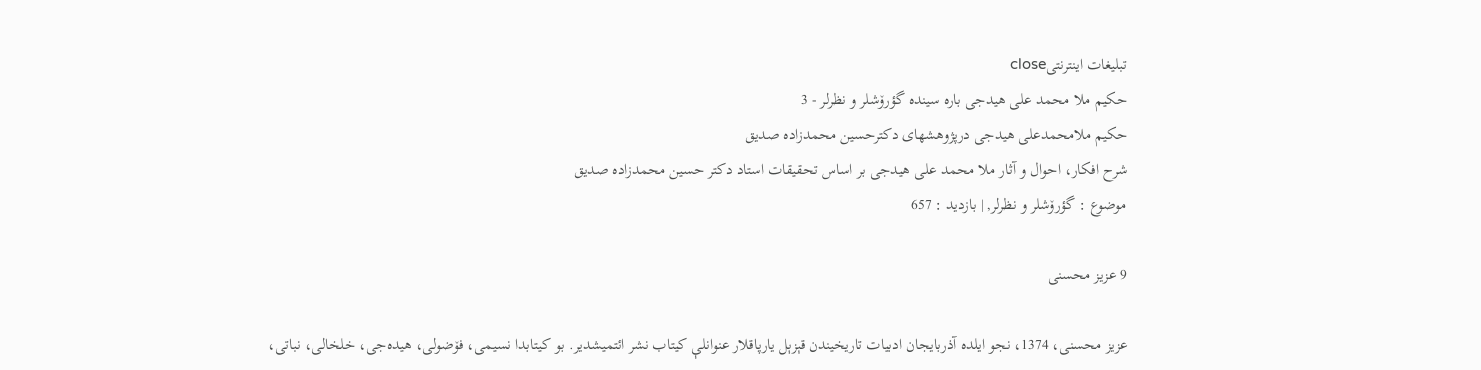تبلیغات اینترنتیclose
حکیم ملا محمد علی هیدجی باره سینده گؤرۆشلر و نظرلر - 3
حکیم ملامحمدعلی هیدجی درپژوهشهای دکترحسین محمدزاده صدیق
شرح افکار، احوال و آثار ملا محمد علی هیدجی بر اساس تحقیقات استاد دکتر حسین محمدزاده صدیق
موضوع : گؤرۆشلر و نظرلر, | بازدید : 657

9 عزیز محسنی

عزیز محسنی، 1374، نجو ایلده آذربایجان ادبیات تاریخیندن قېزېل یارپاقلار عنوانلې کیتاب نشر ائتمیشدیر. بو کیتابدا نسیمی، فۆضولی، هیده‌جی، خلخالی، نباتی،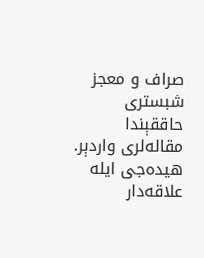صراف و معجز شبستری حاققېندا مقاله‌لری واردېر. هیده‌جی ایله علاقه‌دار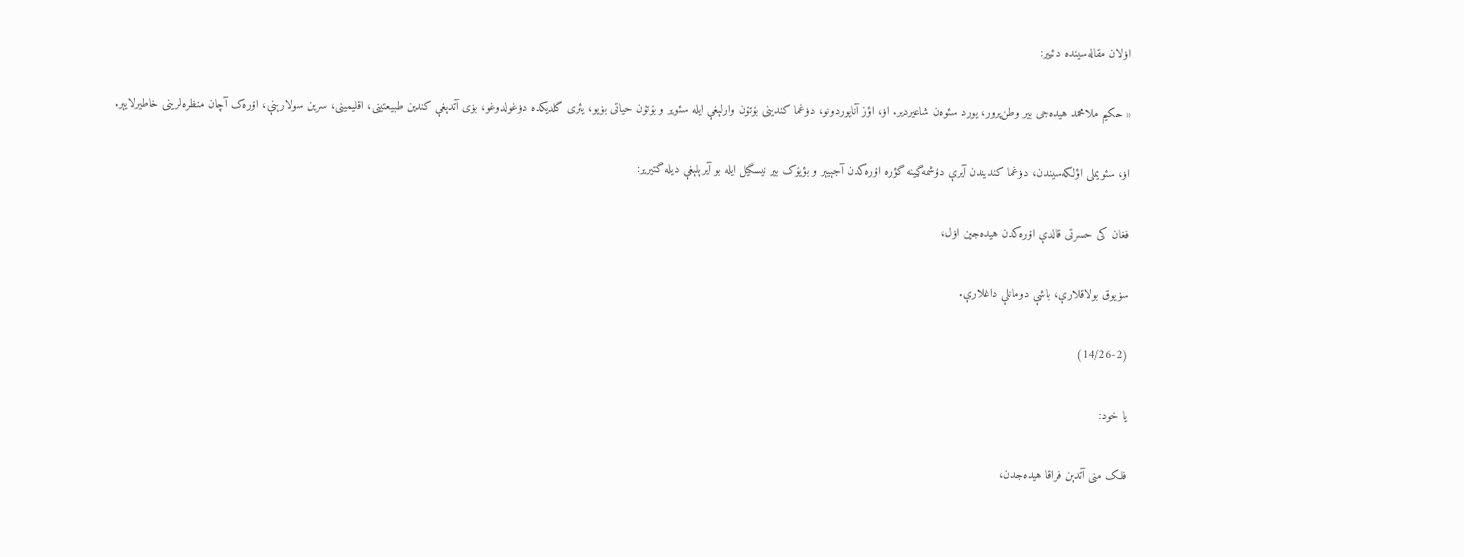اۏلان مقاله‌سینده دئییر:

« حکیم ملامحمد هیده‌جی بیر وطن‌پرور، یورد سئوه‌ن شاعیردیر. اۏ، اؤز آنایوردونو، دۏغما کندینی بۆتۆن وارلېغې ایله سئویر و بۆتۆن حیاتی بۏیو، یئری گلدیکده دۏغولدوغو، بۏی آتدېغې کندین طبیعتینی، اقلیمینی، سرین سولارېنې، اۆره‌ک آچان منظره‌لرینی خاطیرلایېر.

اۏ، سئویملی اؤلکه‌سیندن، دۏغما کندیندن آیرې دۆشمه‌ڲینه گؤره اۆره‌کدن آجېیېر و بؤیۆک بیر نیسگیل ایله بو آیرېلېغې دیله گتیریر:

فغان کی حسرتی قالدې اۆره‌کدن هیده‌جین اۏل،

سۏیوق بولاقلارې، باشې دومانلې داغلارې.

(14/26-2)

یا خود:

فلک منی آتدېن فراقا هیده‌جدن،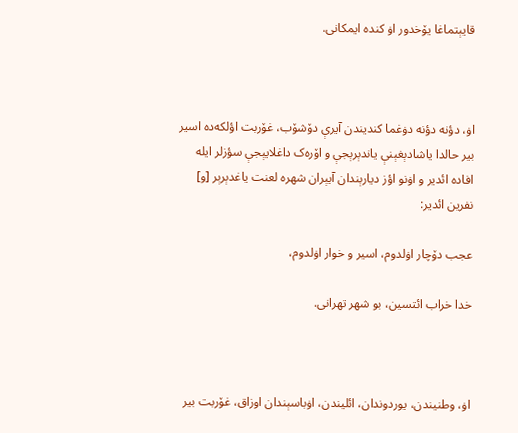قایېتماغا یۆخدور اۏ کنده ایمکانی.



اۏ، دؤنه دؤنه دۏغما کندیندن آیرې دۆشۆب، غۆربت اؤلکه‌ده اسیر بیر حالدا یاشادېغېنې یاندېرېجې و اۆره‌ک داغلایېجې سؤزلر ایله افاده ائدیر و اۏنو اؤز دیارېندان آیېران شهره لعنت یاغدېرېر [و]  نفرین ائدیر:

عجب دۆچار اۏلدوم، اسیر و خوار اۏلدوم،

خدا خراب ائتسین، بو شهر تهرانی.



اۏ، وطنیندن، یوردوندان، ائلیندن، اۏباسېندان اوزاق، غۆربت بیر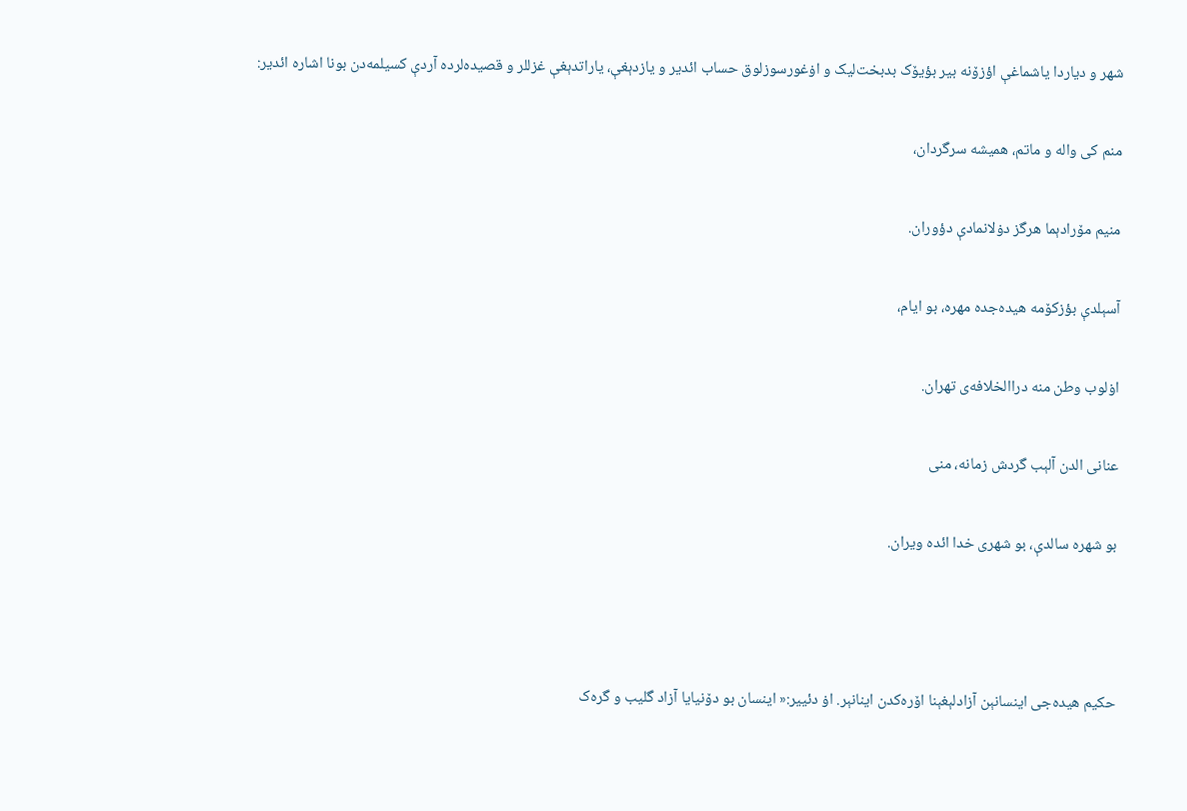شهر و دیاردا یاشماغې اؤزۆنه بیر بؤیۆک بدبخت‌لیک و اۏغورسوزلوق حساب ائدیر و یازدېغې، یاراتدېغې غزللر و قصیده‌لرده آردې کسیلمه‌دن بونا اشاره‌ ائدیر:

منم کی واله و ماتم، همیشه سرگردان،

منیم مۆرادېما هرگز دۏلانمادې دؤوران.

آسېلدې بؤزکۆمه هیده‌جده مهره، بو ایام،

اۏلوب وطن منه دراالخلافه‌ی تهران.

عنانی الدن آلېب گردش زمانه،‌ منی‌

بو شهره سالدې، بو شهری خدا ائده ویران.



حکیم هیده‌جی اینسانېن آزادلېغېنا اۆره‌کدن اینانېر. اۏ دئییر:« اینسان بو دۆنیایا آزاد گلیب و گره‌ک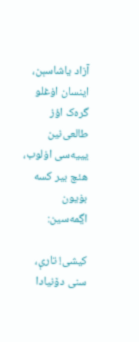آزاد یاشاسېن، اینسان اۏغلو گره‌ک اؤز طالعی‌نین یییه‌سی اۏلوب، هئچ بیر کسه بۏیون اڲمه‌سین:

کیشی! تارې، سنی دۆنیادا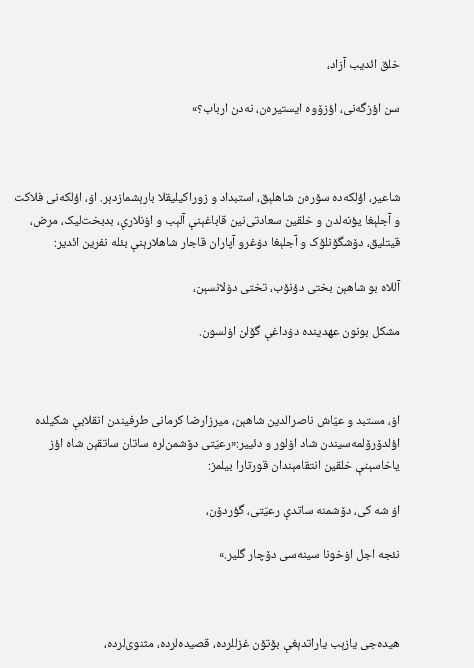خلق ائدیب آزاد،

سن اؤزگه‌نی، اؤزۆوه ایستیره‌ن، نه‌دن ارباب؟»



شاعیر، اؤلکه‌ده سۆره‌ن شاهلېق، استبداد و زوراکیلیقلا بارېشمازدېر. اۏ، اؤلکه‌نی فلاکت و آجلېغا یؤنه‌لدن و خلقین سعادتی‌نین قاباغېنې آلېب و اۏنلارې، بدبخت‌لیک، مرض، قیتلیق، دۆشگۆنلۆک و آجلېغا دۏغرو آپاران قاجار شاهلارېنې بئله نفرین ائدیر:

آللاه بو شاهېن بختی دؤنۆب، تختی دۏلانسېن،

مشکل بونون عهدینده دۏداغې گۆلن اۏلسون.



اۏ، مستبد و عیّاش ناصرالدین شاهېن، میرزارضا کرمانی طرفیندن انقلابې شکیلده اؤلدۆرۆلمه‌سیندن شاد اۏلور و دئییر:«رعیّتی دۆشمن‌‌لره ساتان ساتقېن شاه اؤز یاخاسېنې خلقین انتقامېندان قورتارا بیلمز:

اۏ شه کی، دۆشمنه ساتدې رعیّتی، گؤردۆن،

نئجه اجل اۏخونا سینه‌سی دۆچار گلیر.»



هیده‌جی یازېب یاراتدېغې بۆتۆن غزللرده، قصیده‌لرده، مثنوی‌لرده،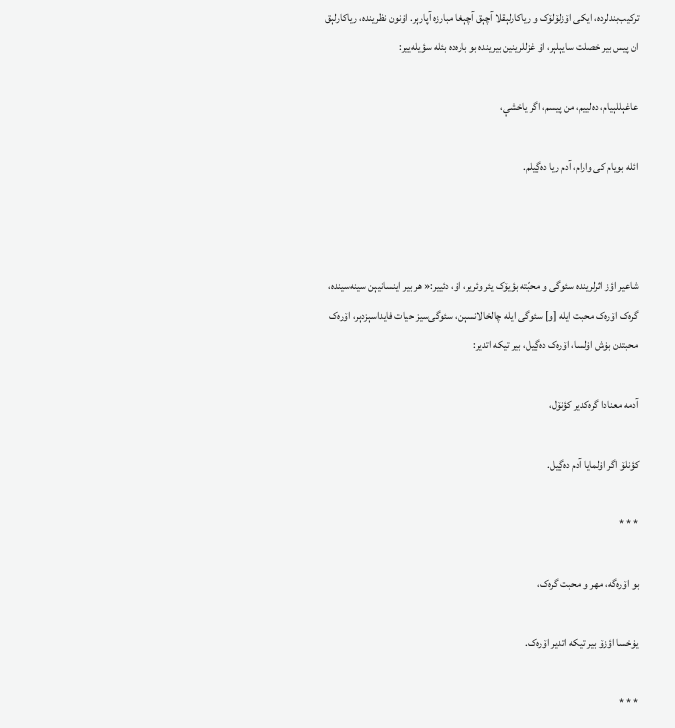ترکیب‌بندلرده، ایکی اۆزلۆلۆک و ریاکارلېقلا آچېق آچېغا مبارزه آپارېر. اۏنون نظرینده، ریاکارلېق ان پیس بیر خصلت سایېلېر، اۏ غزللرینین بیرینده بو باره‌ده بئله سؤیله‌ییر:

عاغېللېیام، ده‌لییم، من پیسم، اگر یاخشې،

ائله بویام کی وارام، آدم ریا ده‌ڲیلم.



شاعیر اؤز اثرلرینده سئوگی و محبّته بؤیۆک یئر وئریر، اۏ، دئییر:« هر بیر اینسانیېن سینه‌سینده، گره‌ک اۆره‌ک محبت ایله [و] سئوگی ایله چالخالانسېن، سئوگی‌سیز حیات فایداسېزدېر، اۆره‌‌ک محبتدن بۏش اۏلسا، اۆره‌ک ده‌ڲیل، بیر تیکه اتدیر:

آدمه معنادا گره‌کدیر کؤنۆل،

کؤنلۆ اگر اۏلمایا آدم ده‌‌ڲیل.

* * *

بو اۆره‌گه، مهر و محبت گره‌ک،

یۏخسا اؤزۆ بیر تیکه اتدیر اۆره‌ک.

* * *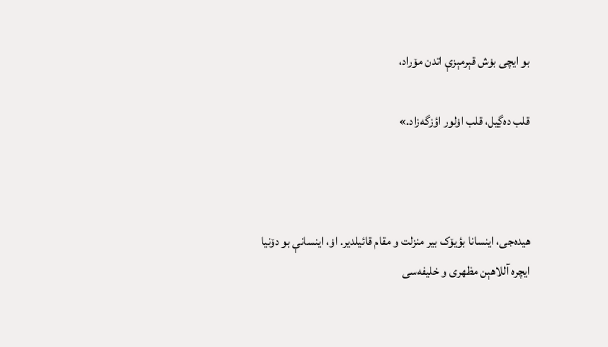بو ایچی بۏش قېرمېزې اتدن مۆراد،

قلب ده‌ڲیل، قلب اۏلور اؤزگه‌زاد.»



هیده‌جی، اینسانا بؤیۆک بیر منزلت و مقام قائیلدیر. اۏ، اینسانې بو دۆنیا ایچره آللاهېن مظهری و خلیفه‌سی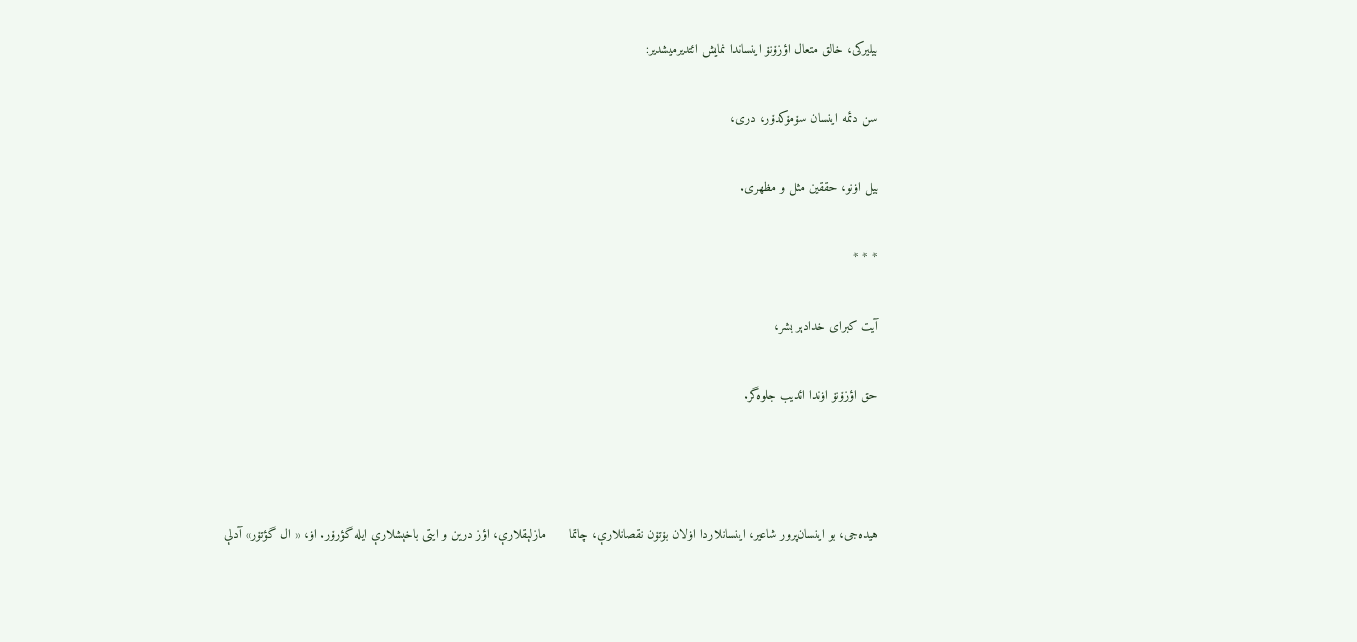بیلیرکی، خالق متعال اؤزۆنۆ اینساندا نمایش ائتدیرمیشدیر:

سن دئمه اینسان سۆمۆکدۆر، دری،

بیل اۏنو، حققین مثل و مظهری.

* * *

آیت کبرای خدادېر بشر،

حق اؤزۆنۆ اۏندا ائدیب جلوه‌گر.



هیده‌جی، بو اینسان‌پرور شاعیر، اینسانلاردا اۏلان بۆتۆن نقصانلارې، چاتما      مازلېقلارې، اؤز درین و ایتی باخېشلارې ایله گؤرۆر. اۏ، « ال گؤتۆر» آدلې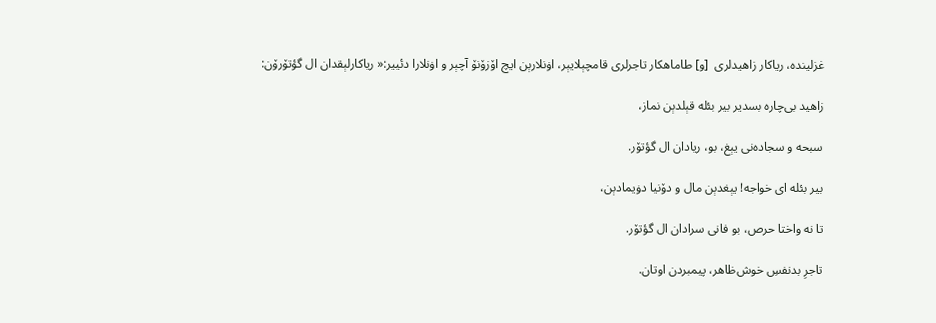غزلینده، ریاکار زاهیدلری  [و] طاماهکار تاجرلری قامچېلایېر، اۏنلارېن ایچ اۆزۆنۆ آچېر و اۏنلارا دئییر:« ریاکارلېقدان ال گؤتۆرۆن:

زاهید بی‌چاره بسدیر بیر بئله قېلدېن نماز،

سبحه و سجاده‌نی یېغ، بو، ریادان ال گؤتۆر.

بیر بئله ای خواجه! یېغدېن مال و دۆنیا دۏیمادېن،

تا نه واختا حرص، بو فانی سرادان ال گؤتۆر.

تاجرِ بدنفسِ خوش‌ظاهر، پیمبردن اوتان.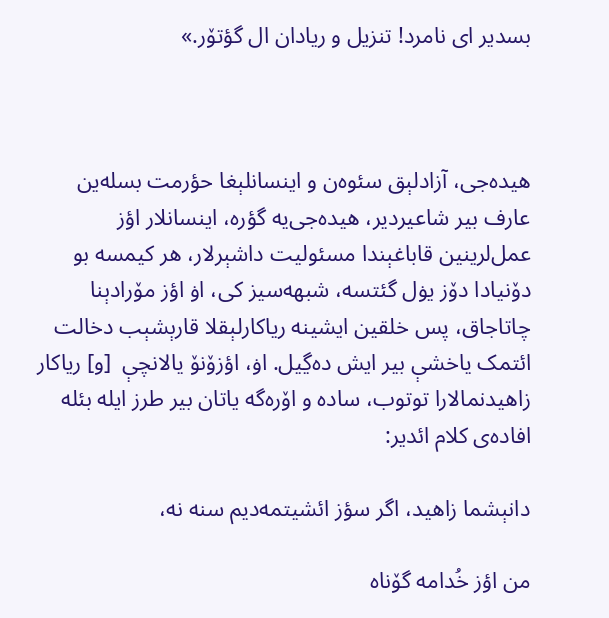بسدیر ای نامرد! تنزیل و ریادان ال گؤتۆر.»



هیده‌جی، آزادلېق سئوه‌ن و اینسانلېغا حؤرمت بسله‌ین عارف بیر شاعیردیر، هیده‌جی‌یه گؤره، اینسانلار اؤز عمل‌لرینین قاباغېندا مسئولیت داشېرلار، هر کیمسه بو دۆنیادا دۆز یۏل گئتسه، شبهه‌سیز کی، اۏ اؤز مۆرادېنا چاتاجاق، پس خلقین ایشینه ریاکارلېقلا قارېشېب دخالت ائتمک یاخشې بیر ایش ده‌ڲیل. اۏ، اؤزۆنۆ یالانچې  [و] ریاکار زاهیدنمالارا توتوب، ساده و اۆره‌گه یاتان بیر طرز ایله بئله افاده‌ی کلام ائدیر:

دانېشما زاهید، اگر سؤز ائشیتمه‌دیم سنه نه،

من اؤز خُدامه گۆناه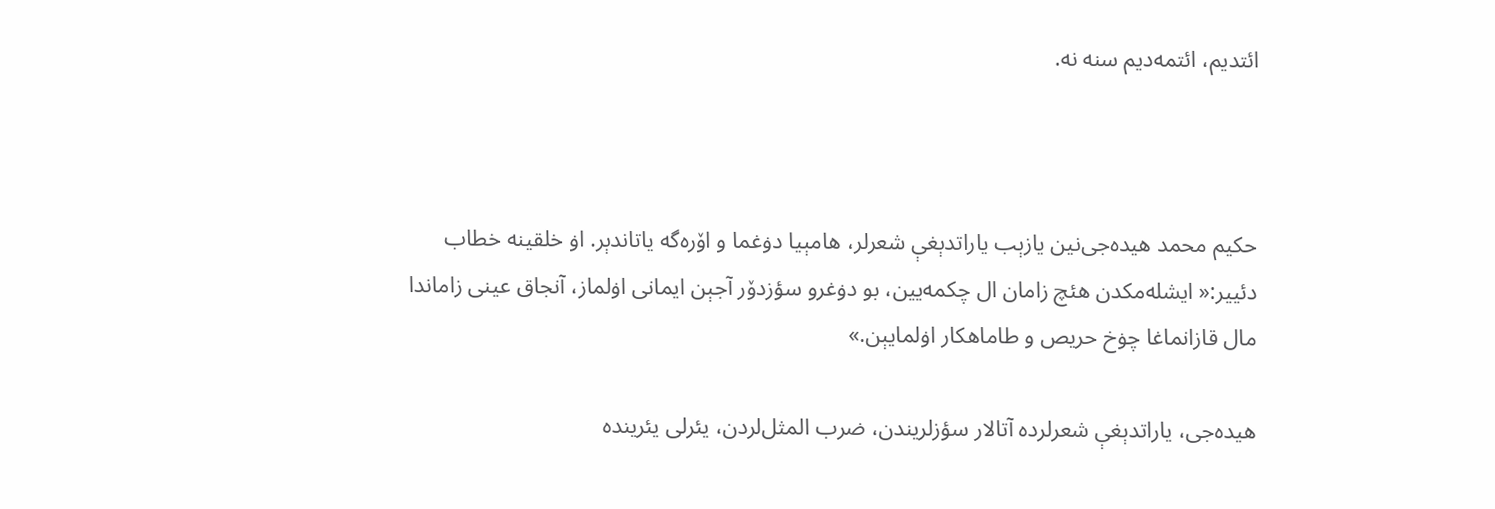ائتدیم، ائتمه‌دیم سنه‌ نه.



حکیم محمد هیده‌جی‌نین یازېب یاراتدېغې شعرلر، هامېیا دۏغما و اۆره‌گه یاتاندېر. اۏ خلقینه خطاب دئییر:« ایشله‌مکدن هئچ زامان ال چکمه‌یین، بو دۏغرو سؤزدۆر آجېن ایمانی اۏلماز، آنجاق عینی زاماندا مال قازانماغا چۏخ حریص و طاماهکار اۏلمایېن.»

هیده‌جی، یاراتدېغې شعرلرده آتالار سؤزلریندن، ضرب المثل‌لردن، یئرلی یئرینده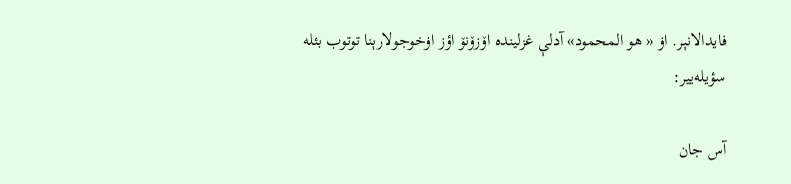فایدالانېر. اۏ « هو المحمود» آدلې غزلینده اۆزۆنۆ اؤز اۏخوجولارېنا توتوب بئله سؤیله‌ییر:

آس جان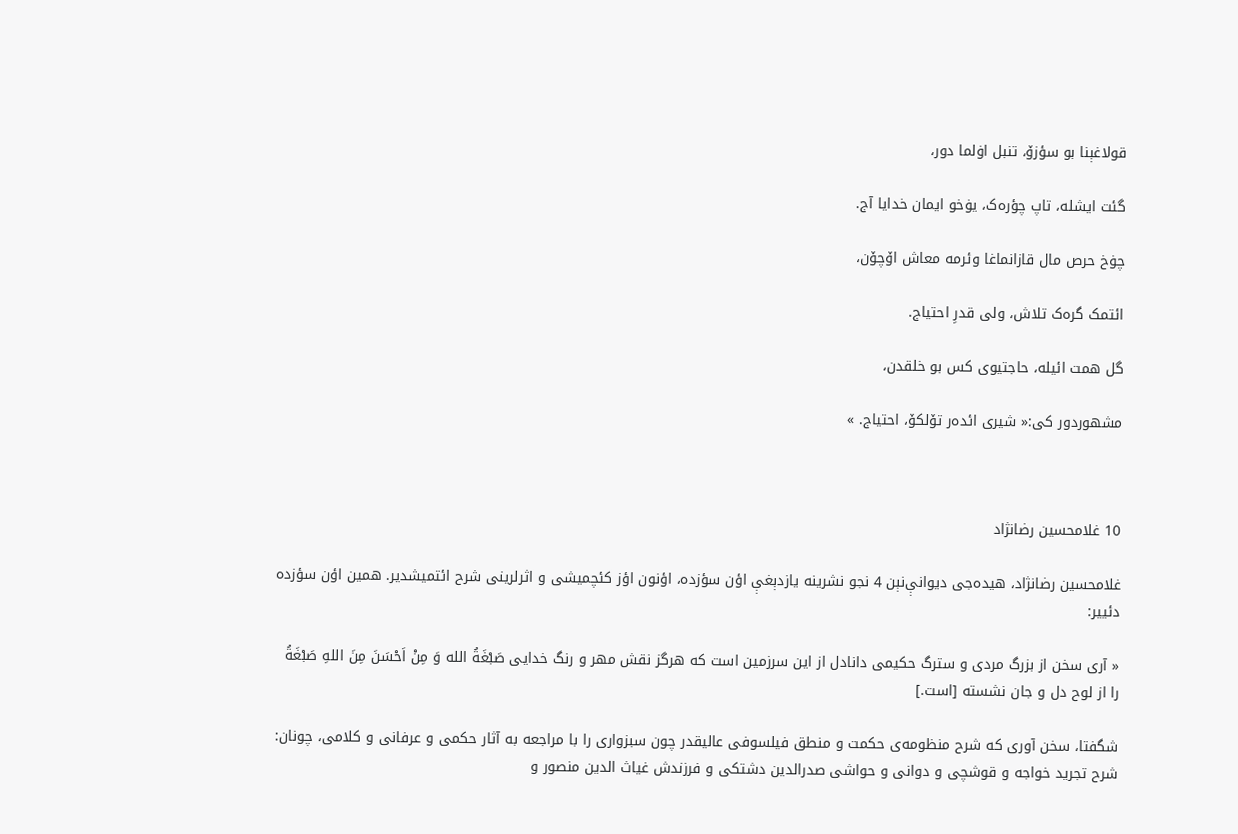قولاغېنا بو سؤزۆ، تنبل اۏلما دور،

گئت ایشله، تاپ چؤره‌ک، یۏخو ایمان خدایا آج.

چۏخ حرص مال قازانماغا وئرمه معاش اۆچۆن،

ائتمک گره‌ک تلاش، ولی قدرِ احتیاج.

گل همت ائیله، حاجتیوی کس بو خلقدن،

مشهوردور کی:« شیری ائده‌ر تۆلکۆ، احتیاج. »



10 غلامحسین رضانژاد

غلامحسین رضانژاد، هیده‌جی دیوانې‌نېن 4 نجو نشرینه یازدېغې اؤن سؤزده، اؤنون اؤز کئچمیشی و اثرلرینی شرح ائتمیشدیر. همین اؤن سؤزده دئییر:

« آری سخن از بزرگ مردی و سترگ حکیمی دانادل از این سرزمین است که هرگز نقش مهر و رنگ خدایی صَبْغَةُ الله وَ مِنْ اَحْسَنَ مِنَ اللهِ صَبْغَةُ را از لوح دل و جان نشسته [است.]

شگفتا، سخن آوری که شرح منظومه‌‌ی حکمت و منطق فیلسوفی عالیقدر چون سبزواری را با مراجعه به آثار حکمی و عرفانی و کلامی، چونان: شرح تجرید خواجه و قوشچی و دوانی و حواشی صدرالدین دشتکی و فرزندش غیاث الدین منصور و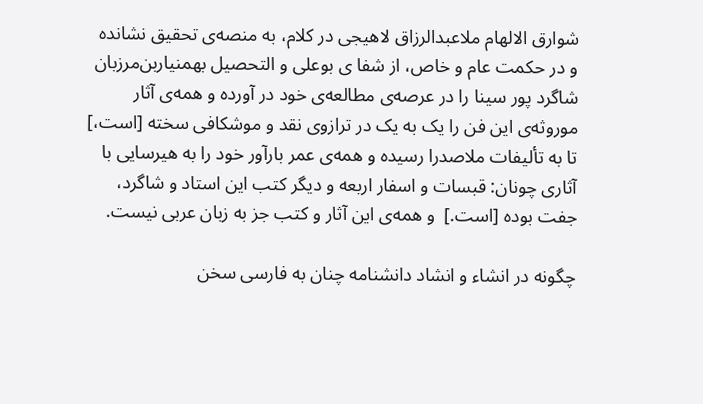شوارق الالهام ملاعبدالرزاق لاهیجی در کلام، به منصه‌ی تحقیق نشانده و در حکمت عام و خاص، از شفا ی بوعلی و التحصیل بهمنیاربن‌مرزبان شاگرد پور سینا را در عرصه‌ی مطالعه‌ی خود در آورده و همه‌ی آثار موروثه‌ی این فن را یک به یک در ترازوی نقد و موشکافی سخته [است،]  تا به تألیفات ملاصدرا رسیده و همه‌ی عمر بارآور خود را به هیرسایی با آثاری چونان: قبسات و اسفار اربعه و دیگر کتب این استاد و شاگرد، جفت بوده [است.]  و همه‌ی این آثار و کتب جز به زبان عربی نیست.

چگونه در انشاء و انشاد دانشنامه چنان به فارسی سخن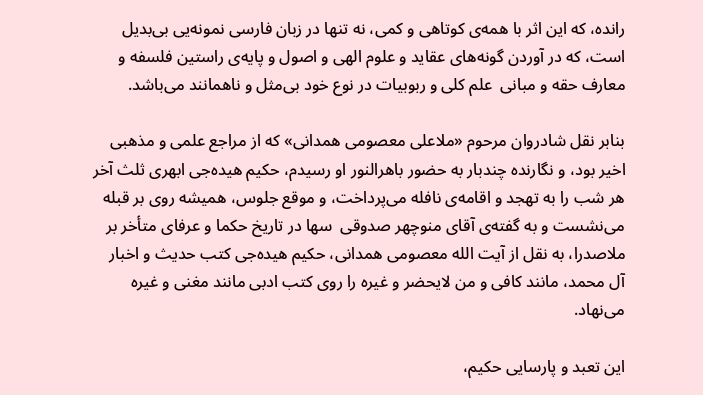رانده، که این اثر با همه‌ی کوتاهی و کمی، نه تنها در زبان فارسی نمونه‌یی بی‌بدیل است، که در آوردن گونه‌های عقاید و علوم الهی و اصول و پایه‌ی راستین فلسفه و معارف حقه و مبانی  علم کلی و ربوبیات در نوع خود بی‌مثل و ناهمانند می‌باشد.

بنابر نقل شادروان مرحوم «ملاعلی معصومی همدانی» که از مراجع علمی و مذهبی اخیر بود، و نگارنده چندبار به حضور باهرالنور او رسیدم، حکیم هیده‌جی ابهری ثلث آخر هر شب را به تهجد و اقامه‌ی نافله می‌پرداخت، و موقع جلوس، همیشه روی بر قبله می‌نشست و به گفته‌ی آقای منوچهر صدوقی  سها در تاریخ حکما و عرفای متأخر بر ملاصدرا، به نقل از آیت الله معصومی همدانی، حکیم هیده‌جی کتب حدیث و اخبار آل محمد، مانند کافی و من لایحضر و غیره را روی کتب ادبی مانند مغنی و غیره می‌نهاد.

این تعبد و پارسایی حکیم،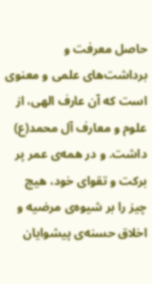حاصل معرفت و برداشت‌‌های علمی و معنوی است که آن عارف الهی، از علوم و معارف آل محمد(ع) داشت. و در همه‌ی عمر پر برکت و تقوای خود، هیچ چیز را بر شیوه‌ی مرضیه و اخلاق حسنه‌‌ی پیشوایان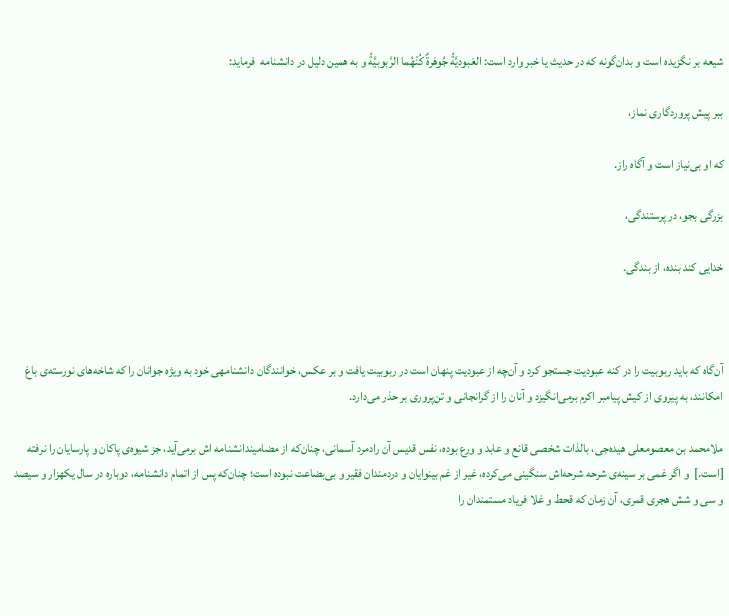شیعه بر نگزیده است و بدان‌گونه که در حدیث یا خبر وارد است: العَبودیَّةُ جُوهَرةٌ کُنْهُما الرَّبوبیَّةُ و به همین دلیل در دانشنامه  فرماید:

ببر پیش پروردگاری نماز،

که او بی‌نیاز است و آگاه راز.

بزرگی بجو، در پرستندگی،

خدایی کند بنده، از بندگی.



آن‌‌گاه که باید ربوبیت را در کنه عبودیت جستجو کرد و آن‌چه از عبودیت پنهان است در ربوبیت یافت و بر عکس، خوانندگان دانشنامهی خود به ویژه جوانان را که شاخه‌های نورسته‌ی باغ امکانند، به پیروی از کیش پیامبر اکرم بر‌می‌انگیزد و آنان‌ را از گرانجانی و تن‌پروری بر حذر می‌دارد.

ملامحمد بن معصومعلی هیده‌جی، بالذات شخصی قانع و عابد و ورع بوده، نفس قدیس آن رادمرد آسمانی، چنان‌که از مضامیندانشنامه اش برمی‌آید، جز شیوه‌ی پاکان و پارسایان را نرفته [است.]  و اگر غمی بر سینه‌ی شرحه‌ شرحه‌اش سنگینی می‌کرده، غیر از غم بینوایان و دردمندان فقیر و بی‌بضاعت نبوده است؛ چنان‌که پس از اتمام دانشنامه، دوباره در سال یکهزار و سیصد و سی و شش هجری قمری، آن زمان که قحط و غلا فریاد مستمندان را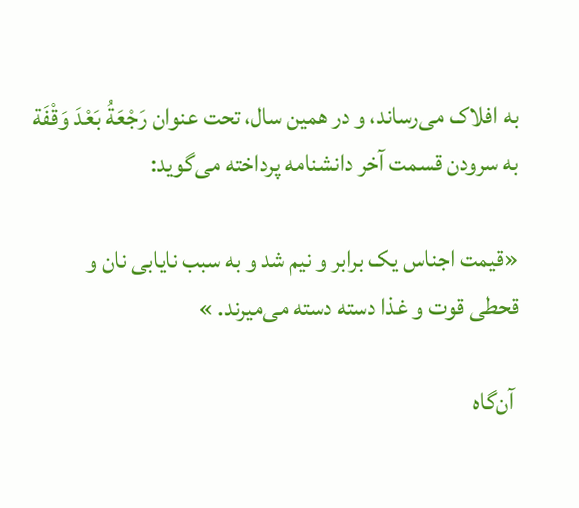به افلاک می‌رساند، و در همین سال، تحت عنوان رَجْعَةُ بَعْدَ وَقْفَة به سرودن قسمت آخر دانشنامه پرداخته می‌گوید:

«قیمت اجناس یک برابر و نیم شد و به سبب نایابی نان و قحطی قوت و غذا دسته دسته می‌میرند. »

 آن‌گاه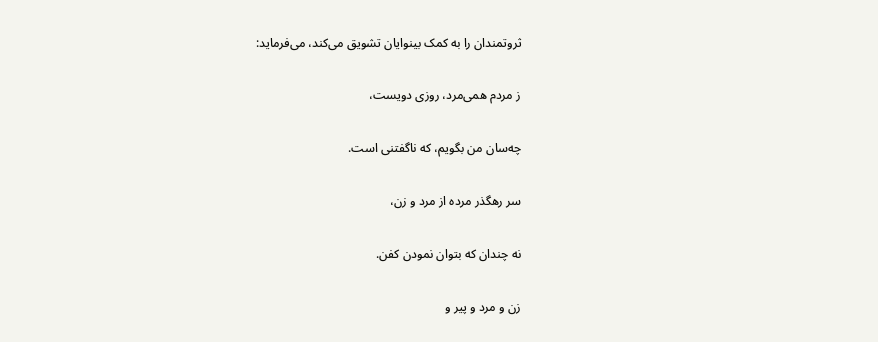ثروتمندان را به کمک بینوایان تشویق می‌کند، می‌فرماید:

ز مردم همی‌مرد، روزی دویست،

چه‌سان من بگویم، که ناگفتنی است.

سر رهگذر مرده از مرد و زن،

نه چندان که بتوان نمودن کفن.

زن و مرد و پیر و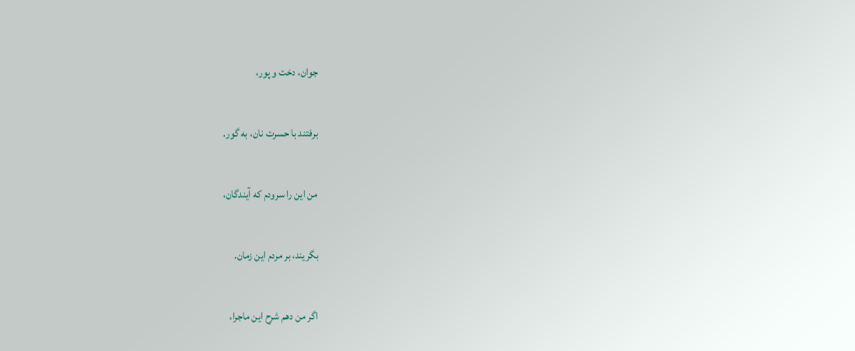جوان، دخت و پور،

برفتند با حسرت نان، به گور.

من این را سرودم که آیندگان،

بگریند، بر مردم این زمان.

اگر من دهم شرح این ماجرا،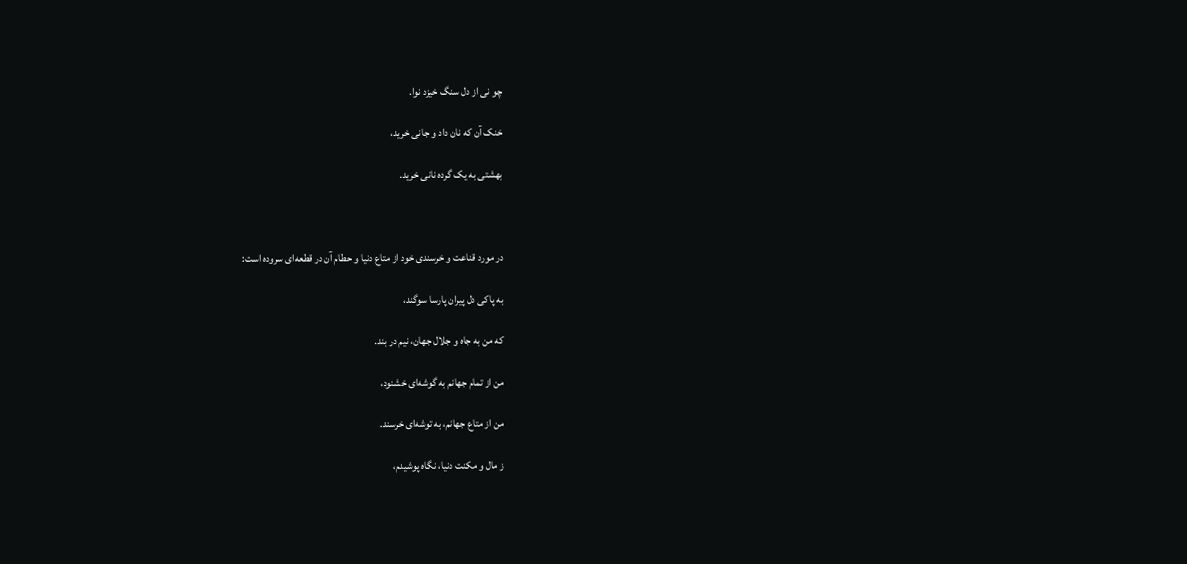چو نی از دل سنگ خیزد نوا.

خنک آن ‌که نان داد و جانی خرید،

بهشتی به یک گرده نانی خرید.



در مورد قناعت و خرسندی خود از متاع دنیا و حطام آن در قطعه‌ای سروده است:

به‌ پاکی دل پیران پارسا سوگند،

که من به جاه و جلال جهان، نیم در بند.

من از تمام جهانم به گوشه‌ای خشنود،

من از متاع جهانم، به توشه‌ای خرسند.

ز مال و مکنت دنیا، نگاه پوشیدم،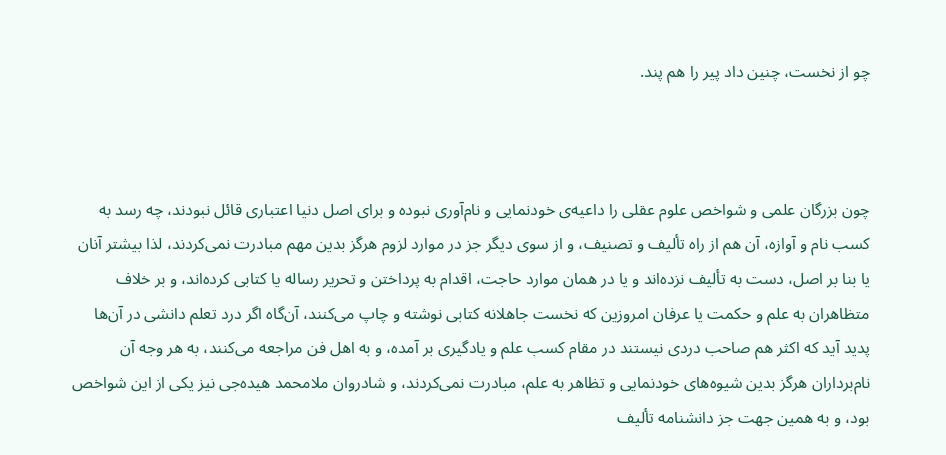چو از نخست، چنین داد پیر را هم پند.



چون بزرگان علمی و شواخص علوم عقلی را داعیه‌ی خودنمایی و نام‌آوری نبوده و برای اصل دنیا اعتباری قائل نبودند، چه رسد به کسب نام و آوازه، آن هم از راه تألیف و تصنیف، و از سوی دیگر جز در موارد لزوم هرگز بدین مهم مبادرت نمی‌کردند، لذا بیشتر آنان یا بنا بر اصل، دست به تألیف نزده‌اند و یا در همان موارد حاجت، اقدام به پرداختن و تحریر رساله یا کتابی کرده‌اند، و بر خلاف متظاهران به علم و حکمت یا عرفان امروزین که نخست جاهلانه کتابی نوشته و چاپ می‌کنند، آن‌گاه اگر درد تعلم دانشی در آن‌ها پدید آید که اکثر هم صاحب دردی نیستند در مقام کسب علم و یادگیری بر آمده، و به اهل فن مراجعه می‌کنند، به هر وجه آن نام‌برداران هرگز بدین شیوه‌های خودنمایی و تظاهر به علم، مبادرت نمی‌کردند، و شادروان ملامحمد هیده‌جی نیز یکی از این شواخص بود، و به همین جهت جز دانشنامه تألیف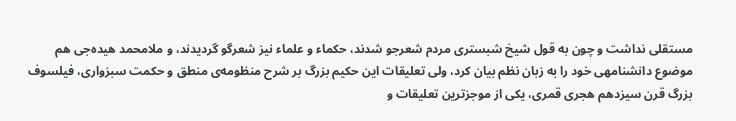مستقلی نداشت و چون به قول شیخ شبستری مردم شعرجو شدند، حکماء و علماء نیز شعرگو گردیدند، و ملامحمد هیده‌جی هم موضوع دانشنامهی خود را به زبان نظم بیان کرد، ولی تعلیقات این حکیم بزرگ بر شرح منظومه‌ی منطق و حکمت سبزواری، فیلسوف بزرگ قرن سیزدهم هجری قمری، یکی از موجزترین تعلیقات و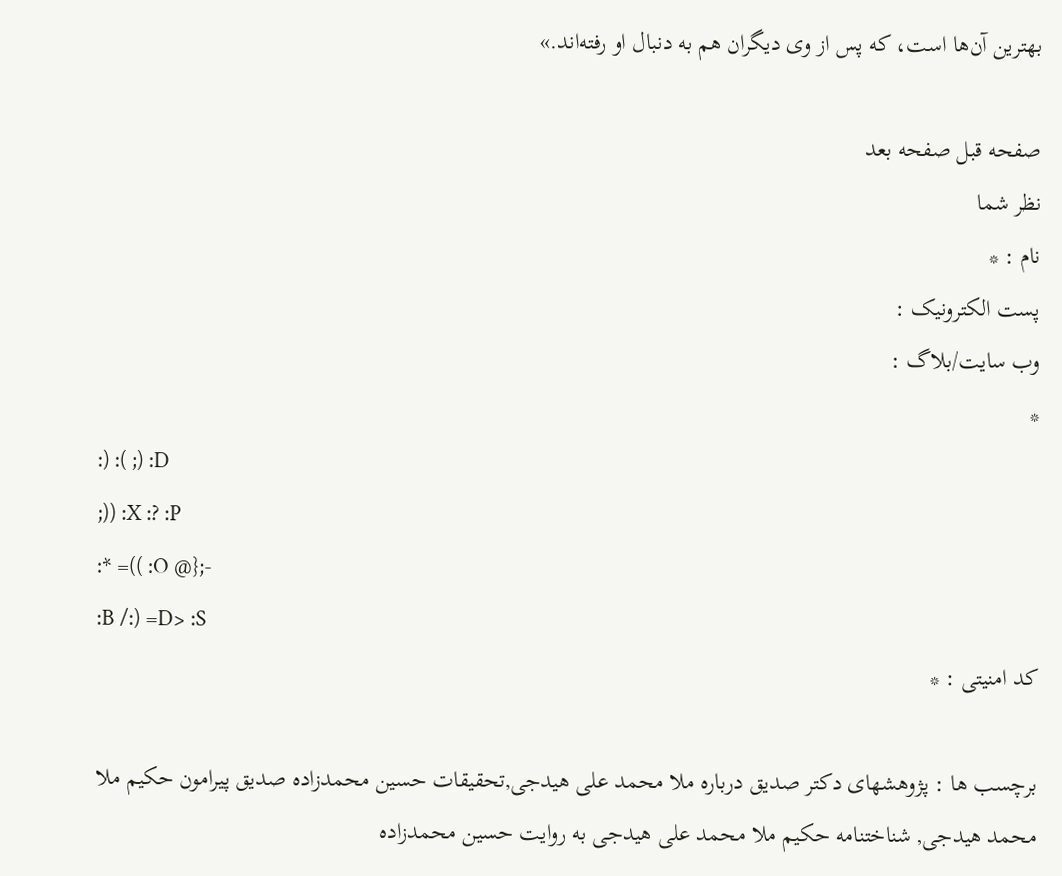بهترین آن‌ها است، که پس از وی دیگران هم به دنبال او رفته‌اند.»

صفحه قبل صفحه بعد
نظر شما
نام : *
پست الکترونیک :
وب سایت/بلاگ :
*
:) :( ;) :D
;)) :X :? :P
:* =(( :O @};-
:B /:) =D> :S
کد امنیتی : *

برچسب ها : پژوهشهای دکتر صدیق درباره ملا محمد علی هیدجی,تحقیقات حسین محمدزاده صدیق پیرامون حکیم ملا محمد هیدجی, شناختنامه حکیم ملا محمد علی هیدجی به روایت حسین محمدزاده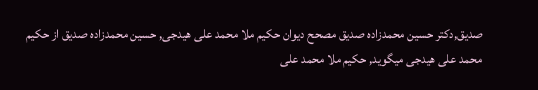صدیق,دکتر حسین محمدزاده صدیق مصحح دیوان حکیم ملا محمد علی هیدجی, حسین محمدزاده صدیق از حکیم محمد علی هیدجی میگوید, حکیم ملا محمد علی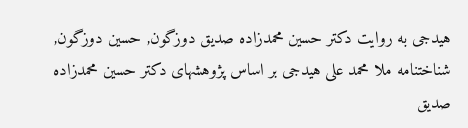هیدجی به روایت دکتر حسین محمدزاده صدیق دوزگون, حسین دوزگون, شناختنامه ملا محمد علی هیدجی بر اساس پژوهشهای دکتر حسین محمدزاده صدیق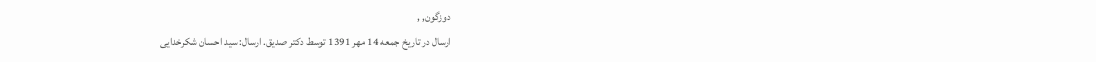دوزگون, ,
ارسال در تاريخ جمعه 14 مهر 1391 توسط دکتر صدیق. ارسال: سید احسان شکرخدایی